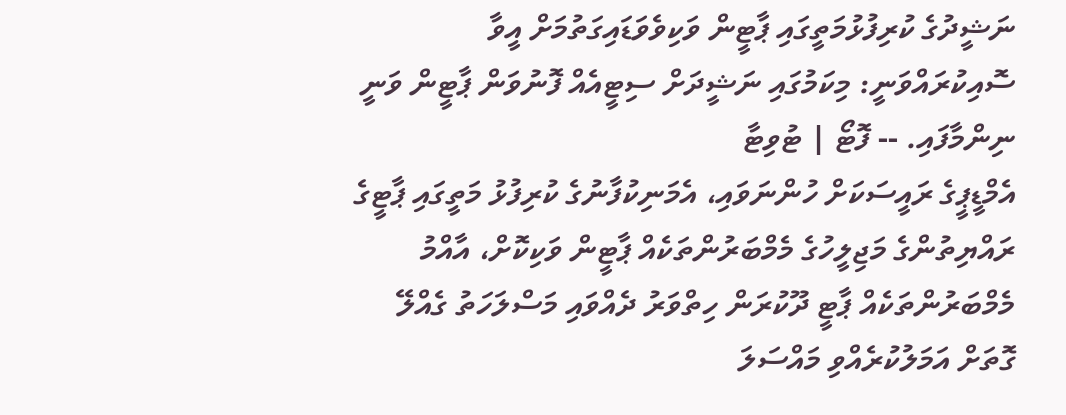ނަޝީދުގެ ކުރިފުޅުމަތީގައި ޕާޓީން ވަކިވެވަޑައިގަތުމަށް އީވާ ސޮއިކުރައްވަނީ: މިކަމުގައި ނަޝީދަށް ސިޓީއެއް ފޮނުވަން ޕާޓީން ވަނީ ނިންމާފައި. -- ފޮޓޯ | ޓުވިޓާ
އެމްޑީޕީގެ ރައީސަކަށް ހުންނަވައި، އެމަނިކުފާނުގެ ކުރިފުޅު މަތީގައި ޕާޓީގެ ރައްޔިތުންގެ މަޖިލީހުގެ މެމްބަރުންތަކެއް ޕާޓީން ވަކިކޮށް، އާއްމު މެމްބަރުންތަކެއް ޕާޓީ ދޫކުރަން ހިތްވަރު ދެއްވައި މަސްލަހަތު ގެއްލޭ ގޮތަށް އަމަލުކުރެއްވި މައްސަލަ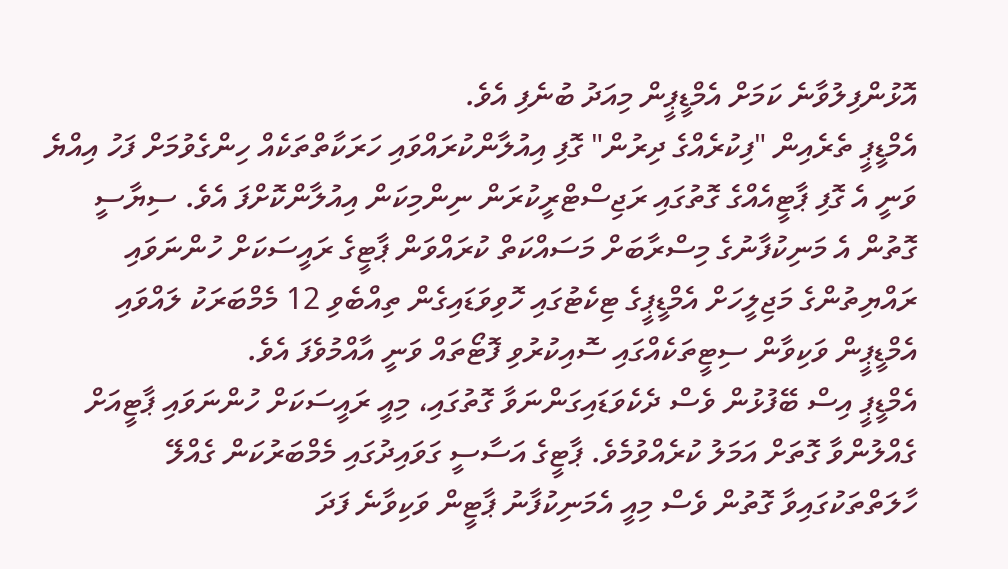އޮޅުންފިލުވާނެ ކަމަށް އެމްޑީޕީން މިއަދު ބުނެފި އެވެ.
އެމްޑީޕީ ތެރެއިން "ފިކުރެއްގެ ދިރުން" ގޮފި އިއުލާންކުރައްވައި ހަރަކާތްތަކެއް ހިންގެވުމަށް ފަހު އިއްޔެ ވަނީ އެ ގޮފި ޕާޓީއެއްގެ ގޮތުގައި ރަޖިސްޓްރީކުރަން ނިންމިކަން އިއުލާންކޮށްފަ އެވެ. ސިޔާސީ ގޮތުން އެ މަނިކުފާނުގެ މިސްރާބަށް މަސައްކަތް ކުރައްވަން ޕާޓީގެ ރައީސަކަށް ހުންނަވައި ރައްޔިތުންގެ މަޖިލީހަށް އެމްޑީޕީގެ ޓިކެޓުގައި ހޮވިވަޑައިގެން ތިއްބެވި 12 މެމްބަރަކު ލައްވައި އެމްޑީޕީން ވަކިވާން ސިޓީތަކެއްގައި ސޮއިކުރުވި ފޮޓޯތައް ވަނީ އާއްމުވެފަ އެވެ.
އެމްޑީޕީ އިސް ބޭފުޅުން ވެސް ދެކެވަޑައިގަންނަވާ ގޮތުގައި، މިއީ ރައީސަކަށް ހުންނަވައި ޕާޓީއަށް ގެއްލުންވާ ގޮތަށް އަމަލު ކުރެއްވުމެވެ. ޕާޓީގެ އަސާސީ ގަވައިދުގައި މެމްބަރުކަން ގެއްލޭ ހާލަތްތަކުގައިވާ ގޮތުން ވެސް މިއީ އެމަނިކުފާނު ޕާޓީން ވަކިވާނެ ފަދަ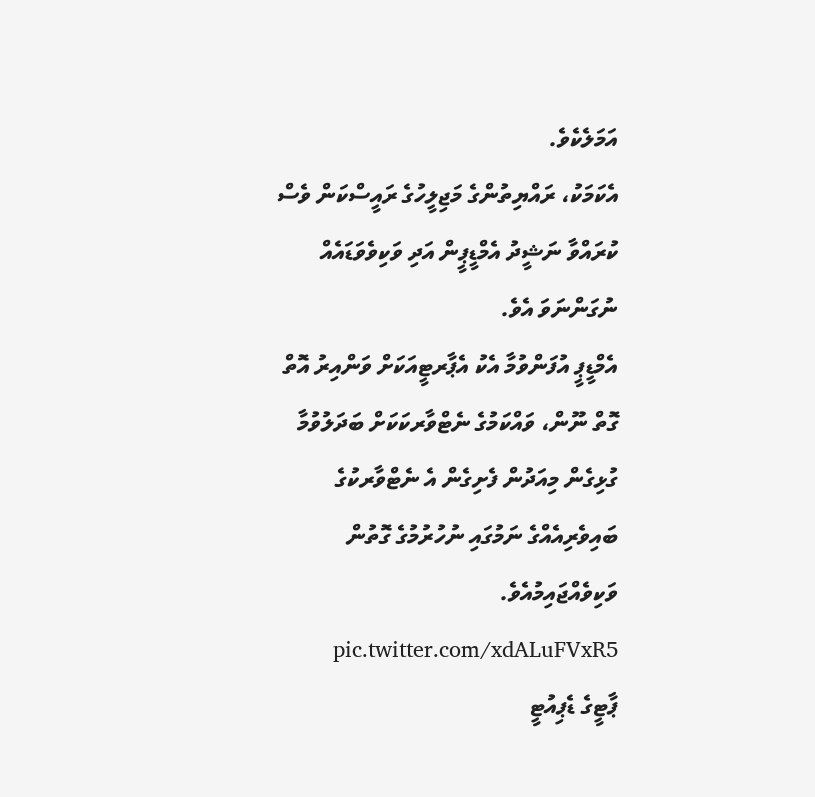އަމަލެކެވެ.
އެކަމަކު، ރައްޔިތުންގެ މަޖިލީހުގެ ރައީސްކަން ވެސް ކުރައްވާ ނަޝީދު އެމްޑީޕީން އަދި ވަކިވެވަޑައެއް ނުގަންނަވަ އެވެ.
އެމްޑީޕީ އުފަންވުމާ އެކު އެޕާރޓީއަކަށް ވަންއިރު އޮތް ގޮތް ނޫން، ވައްކަމުގެ ނެޓްވާރކަކަށް ބަދަލުވުމާ ގުޅިގެން މިއަދުން ފެށިގެން އެ ނެޓްވާރކުގެ ބައިވެރިއެއްގެ ނަމުގައި ނުހުރުމުގެ ގޮތުން ވަކިވެއްޖައިމުއެވެ. pic.twitter.com/xdALuFVxR5
ޕާޓީގެ ޑެޕިއުޓީ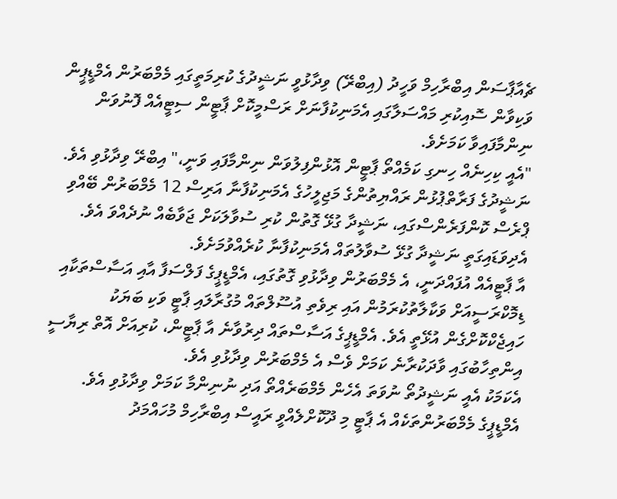ޗެއާޕާސަން އިބްރާހިމް ވަހީދު (އިބްރޭ) ވިދާޅުވީ ނަޝީދުގެ ކުރިމަތީގައި މެމްބަރުން އެމްޑީޕީން ވަކިވާން ސޮއިކުރި މައްސަލާގައި އެމަނިކުފާނަށް ރަސްމީކޮށް ޕާޓީން ސިޓީއެއް ފޮނުވަން ނިންމާފައިވާ ކަމަށެވެ.
"އެއީ ކިހިނެއް ހިނގި ކަމެއްތޯ ޕާޓީން އޮޅުންފިލުވަން ނިންމާފައި ވަނީ،" އިބްރޭ ވިދާޅުވި އެވެ.
ނަޝީދުގެ ފަރާތްޕުޅުން ރައްޔިތުންގެ މަޖިލީހުގެ އެމަނިކުފާނާ އަރިސް 12 މެމްބަރުން ބޭއްވި ޕްރެސް ކޮންފަރެންސްގައި، ނަޝީދާ ގުޅޭ ގޮތުން ކުރި ސުވާލަކަށް ޖަވާބެއް ނުދެއްވަ އެވެ. އެދިވަޑައިގަތީ ނަޝީދާ ގުޅޭ ސުވާލުތައް އެމަނިކުފާނާ ކުރެއްވުމަށެވެ.
އާ ޕާޓީއެއް އުފައްދަނީ، އެ މެމްބަރުން ވިދާޅުވި ގޮތުގައި، އެމްޑީޕީގެ ފަލްސަފާ އާއި އަސާސްތަކާއި ޑިމޮކްރަސީއަށް ވަކާލާތުކުރަމުން އައި ރިވެތި އުސޫލްތައް މުގުރާލައި ޕާޓީ ވަކި ބަޔަކު ހައިޖެކްކޮށްގެން އުޅޭތީ އެވެ. އެމްޑީޕީގެ އަސާސްތައް ދިރުވާނެ އާ ޕާޓީން، ކުރިއަށް އޮތް ރިޔާސީ އިންތިހާބުގައި ވާދަކުރާނެ ކަމަށް ވެސް އެ މެމްބަރުން ވިދާޅުވި އެވެ.
އެކަމަކު އެއީ ނަޝީދުތޯ ނުވަތަ އެހެން މެމްބަރެއްތޯ އަދި ނުނިންމާ ކަމަށް ވިދާޅުވި އެވެ.
އެމްޑީޕީގެ މެމްބަރުންތަކެއް އެ ޕާޓީ މި ދޫކޮށްލެއްވީ ރައީސް އިބްރާހިމް މުހައްމަދު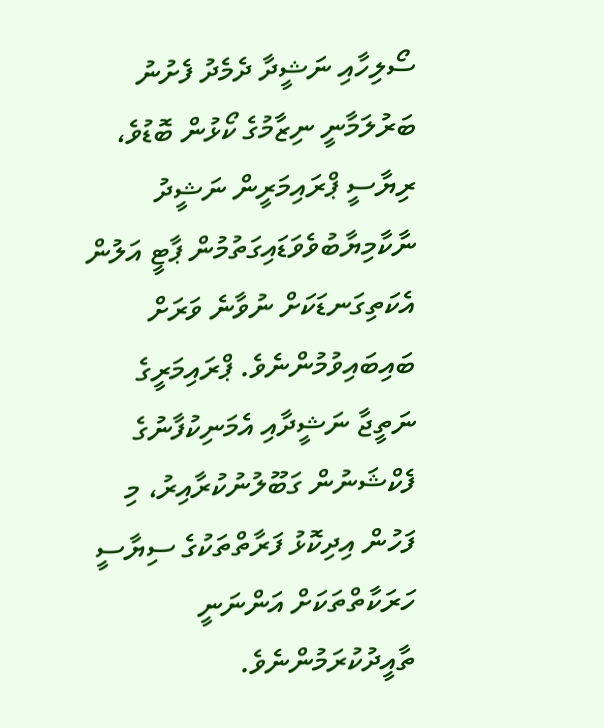ސޯލިހާއި ނަޝީދާ ދެމެދު ފެށުނު ބަރުލަމާނީ ނިޒާމުގެ ކޯޅުން ބޮޑުވެ، ރިޔާސީ ޕްރައިމަރީން ނަޝީދު ނާކާމިޔާބުވެވަޑައިގަތުމުން ޕާޓީ އަލުން އެކަތިގަނޑަކަށް ނުވާނެ ވަރަށް ބައިބައިވުމުންނެވެ. ޕްރައިމަރީގެ ނަތީޖާ ނަޝީދާއި އެމަނިކުފާނުގެ ފެކްޝަނުން ގަބޫލުނުކުރާއިރު، މި ފަހުން އިދިކޮޅު ފަރާތްތަކުގެ ސިޔާސީ ހަރަކާތްތަކަށް އަންނަނީ ތާއީދުކުރަމުންނެވެ.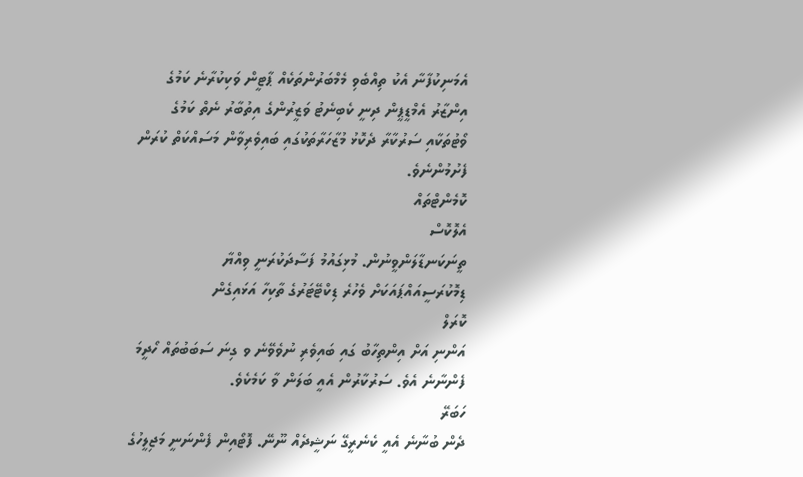އެމަނިކުފާނާ އެކު ތިއްބެވި މެމްބަރުންތަކެއް ޕާޓީން ވަކިކުރާނެ ކަމުގެ އިންޒާރު އެމްޑީޕީން ދިނީ ކެބިނެޓު ވަޒީރުންގެ އިތުބާރު ނެތް ކަމުގެ ވޯޓުތަކާއި ސަރުކާރާ ދެކޮޅު މުޒާހަރާތަކުގައި ބައިވެރިވާން މަސައްކަތް ކުރަން ފެށުމުންނެވެ.
ކޮމެންޓްތައް
އެލޮކޮސް
ތީނަކަނޑާލަންވީނުން. މުޅިގައުމު ފަސާދަކުރަނީ ވިއްޔާ ޑިމޮކުރަސީއައްޕައަކަށް ވެހުރެ ޑިކްޓޭޓަރުގެ ތާކިހާ އަޅައިގެން
ކޮރަލް
އަންނި އަށް އިންތިހާބު ގައި ބައިވެރި ނުވެވޭނެ ވ ގިނަ ސަބަބުތައް ހޯދީމަ ފެންނާނެ އެވެ. ސަރުކާރުން އެއީ ބަލަން ވާ ކަމެކެވެ.
ހަބަރޭ
ދެން ބުނާނެ އެއީ ކެނެރީގޭ ނަޝީދެއް ނޫނޭ. ފޮޓޯއިން ފެންނަނީ މަޖިލީހުގެ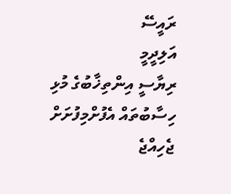ރައީސޭ
އަލިދީމީ
ރިޔާސީ އިންތިޚާބުގެ މުޅި ހިސާބުތައް އެފުށްމިފުށަށް ޖެހިއްޖެ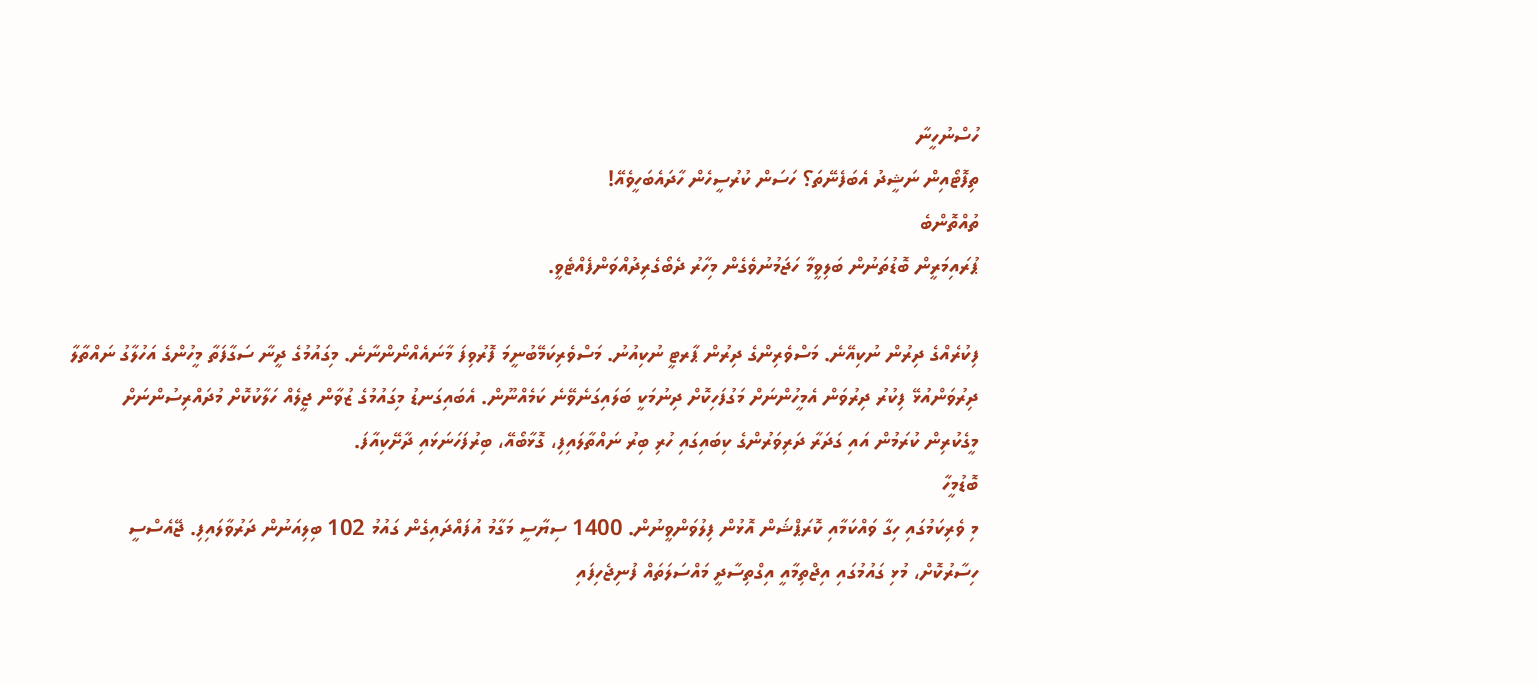ހުސްނުހީނާ
ތިފޮޓޯއިން ނަޝީދު އެބަފެނޭތަ؟ ހަސަން ކުރުސީހެން ހާދައެބަހީވެއޭ!
ތުއްތޮންބެ
ޕުރައިމަރީން ބޮޑުތަނުން ބަލިވީމާ ހަޖަމުނުވެގެން މިހާރު ދެބޯގެރިދުއްވަންފެއްޓެވީ.

ފިކުރެއްގެ ދިރުން ނުކިއޭނެ. މަސްވެރިންގެ ދިރުން ޕާރޓީ ނުކިއުނު. މަސްވެރިކަމޭބުނީމަ ފޮރުވިފަ މާނައެއްނޯންނާނެ. މިގައުމުގެ ދީނާ ސަގާފަތާ މީހުންގެ އަހުލާގު ނައްތާލާ ދިރުވަންއުޅޭ ފިކުރު ދިރުވަން އެމީހުންނަށް މަގުފަހިކޮށް ދިނުމަކީ ބަލައިގަނެވޭނެ ކަމެއްނޫން. އެބައިގަނޑު މިގައުމުގެ ޒުވާން ޖީލެއް ހަލާކުކޮށް މުދައްރިސުންނަށް މީގެކުރިން ކުރަމުން އައި ގަދަރާ ދަރިވަރުންގެ ކިބައިގައި ހުރި ބިރު ނައްތާލައިފި، ގޮޅާބޯއޭ، ބިރުފަހަނަޅައި ދާށޭކިއާފަ.
ބޮޑުމީހާ
މި ވެރިކަމުގައި ހިގާ ވައްކަމާއި ކޮރަޕްޝަން އޮޅުން ފިލުވަންވީނުން. 1400 ސިޔާސީ މަގާމު އުފައްދައިގެން ގައުމު 102 ބިލިއަނުން ދަރުވާލައިފި. ޖޭއެސްސީ ހިސާރުކޮށް، މުޅި ގައުމުގައި އިޖްތިމާއީ އިގްތިސާދީ މައްސަލަތައް ފުނިޖެހިފައި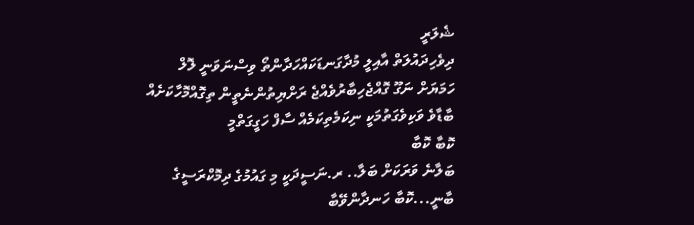ޝެލަރީ
ދިވެހިދައުލަތް އާއިލީ މުދާގަނޑަކައްހަދާންތޯ ވިސްނަވަނީ ލޮލް ހަމަޔަށް ނަގޫ ގޮއްޖެހިބާރުވެއްޖެ ރަށްޔިތުންނެތީން ތިގޮއްމޮހާކަށެއް ބާޑާވެ ވަކިވެގަތުމަކީ ނިކަމެތިކަމެއް ސާފް ހަގީގަތްމީ
ކޮބާ ކޮބާ
ބަލާނެ ވަރަކަށް ބަލާ.. ރ.ނަސީދަކީ މި ގައުމުގެ ދިމޮކްރަސީގެ ބާނީ...ކޮބާ ހަނދާންވޭބާ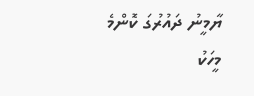ޔާމީނު ދައުރުގަ ކޮންމެ މީހަކު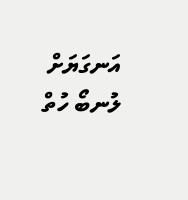އަނގަޔަށް ލުނބޯ ހުތް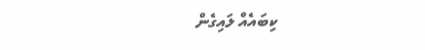ކިބައެއް ލައިގެން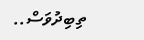ތިބިދުވަސް..